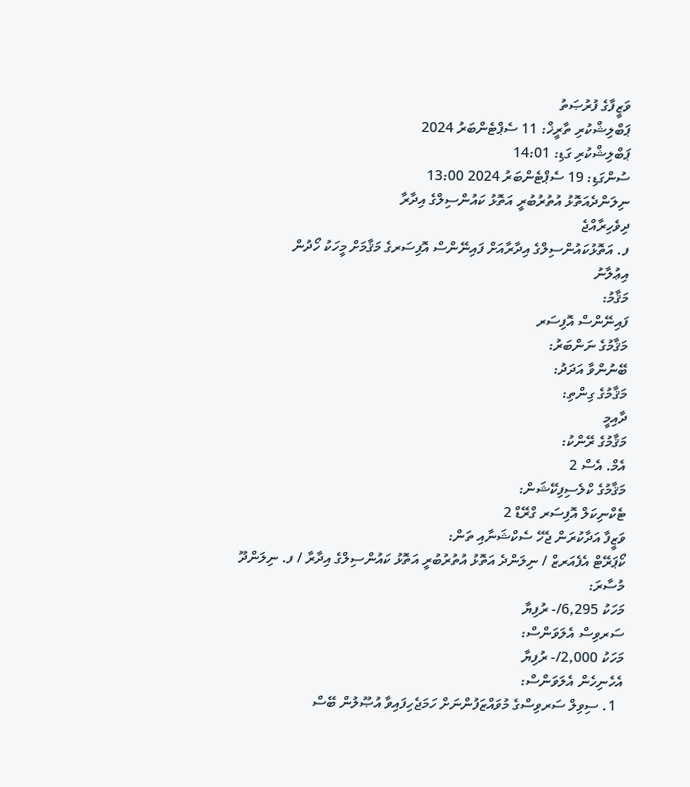ވަޒީފާގެ ފުރުޞަތު
ޕަބްލިޝްކުރި ތާރީޚް: 11 ސެޕްޓެންބަރު 2024
ޕަބްލިޝްކުރި ގަޑި: 14:01
ސުންގަޑި: 19 ސެޕްޓެންބަރު 2024 13:00
ނިލަންދެއަތޮޅު އުތުރުބުރީ އަތޮޅު ކައުންސިލްގެ އިދާރާ
ދިވެހިރާއްޖެ
ފ. އަތޮޅުކައުންސިލްގެ އިދާރާއަށް ފައިނޭންސް އޮފިސަރގެ މަޤާމަށް މީހަކު ހޯދުން
އިޢުލާނު
މަޤާމު:
ފައިނޭންސް އޮފިސަރ
މަޤާމުގެ ނަންބަރު:
ބޭނުންވާ އަދަދު:
މަޤާމުގެ ގިންތި:
ދާއިމީ
މަޤާމުގެ ރޭންކު:
އެމް. އެސް 2
މަޤާމުގެ ކްލެސިފިކޭޝަން:
ޓެކްނިކަލް އޮފިސަރ ގްރޭޑް 2
ވަޒީފާ އަދާކުރަން ޖެހޭ ސެކްޝަނާއި ތަން:
ކޯޕަރޭޓް އެފެއަރޒް / ނިލަންދެ އަތޮޅު އުތުރުބުރީ އަތޮޅު ކައުންސިލްގެ އިދާރާ / ފ. ނިލަންދޫ
މުސާރަ:
މަހަކު 6,295/- ރުފިޔާ
ސަރވިސް އެލަވަންސް:
މަހަކު 2,000/- ރުފިޔާ
އެހެނިހެން އެލަވަންސް:
  1. ސިވިލް ސަރވިސްގެ މުވައްޒަފުންނަށް ހަމަޖެހިފައިވާ އުޞޫލުން ބޭސް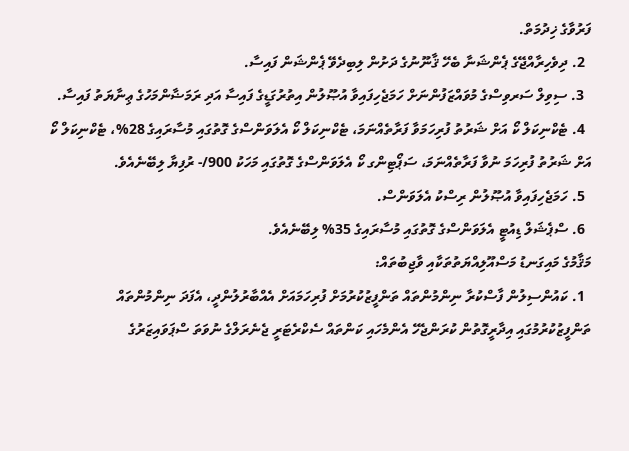ފަރުވާގެ ޚިދުމަތް.
  2. ދިވެހިރާއްޖޭގެ ޕެންޝަނާ ބެހޭ ޤާނޫނުގެ ދަށުން ލިބިދެވޭ ޕެންޝަން ފައިސާ.
  3. ސިވިލް ސަރވިސްގެ މުވައްޒަފުންނަށް ހަމަޖެހިފައިވާ އުޞޫލުން އިތުރުގަޑީގެ ފައިސާ އަދި ރަމަޟާންމަހުގެ ޢިނާޔަތު ފައިސާ.
  4. ޓެކްނިކަލް ކޯ އަށް ޝަރުތު ފުރިހަމަވާ ފަރާތެއްނަމަ، ޓެކްނިކަލް ކޯ އެލަވަންސްގެ ގޮތުގައި މުސާރައިގެ 28%، ޓެކްނިކަލް ކޯ އަށް ޝަރުތު ފުރިހަމަ ނުވާ ފަރާތެއްނަމަ، ސަޕޯޓިންގ ކޯ އެލަވަންސްގެ ގޮތުގައި މަހަކު 900/- ރުފިޔާ ލިބޭނެއެވެ.
  5. ހަމަޖެހިފައިވާ އުޞޫލުން ރިސްކު އެލަވަންސް.
  6. ސްޕެޝަލް ޑިއުޓީ އެލަވަންސްގެ ގޮތުގައި މުސާރައިގެ 35% ލިބޭނެއެވެ.
މަޤާމުގެ މައިގަނޑު މަސްއޫލިއްޔަތުތަކާއި ވާޖިބުތައް:
  1. ކައުންސިލުން ފާސްކުރާ ނިންމުންތައް ތަންފީޒުކުރުމަށް ފުރިހަމައަށް އެއްބާރުލުންދީ، އެފަދަ ނިންމުންތައް ތަންފީޒުކުރުމުގައި އިދާރީގޮތުން ކުރަންޖެހޭ އެންމެހައި ކަންތައް ސެކްރެޓަރީ ޖެނެރަލްގެ ނުވަތަ ސްޕަވައިޒަރުގެ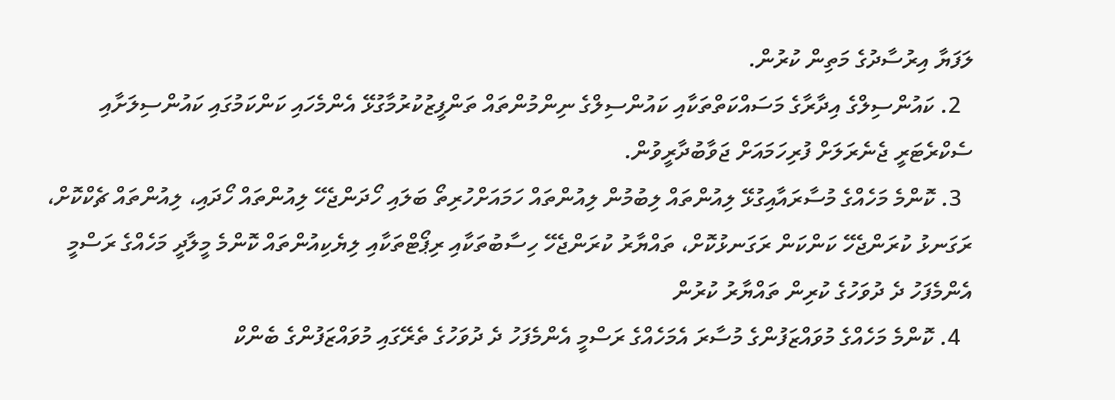ލަފަޔާ އިރުސާދުގެ މަތިން ކުރުން.
  2. ކައުންސިލްގެ އިދާރާގެ މަސައްކަތްތަކާއި ކައުންސިލްގެ ނިންމުންތައް ތަންފީޒުކުރުމާގުޅޭ އެންމެހައި ކަންކަމުގައި ކައުންސިލަށާއި ސެކްރެޓަރީ ޖެނެރަލަށް ފުރިހަމައަށް ޖަވާބުދާރީވުން.
  3. ކޮންމެ މަހެއްގެ މުސާރައާއިގުޅޭ ލިއުންތައް ލިބުމުން ލިއުންތައް ހަމައަށްހުރިތޯ ބަލައި ހޯދަންޖެހޭ ލިއުންތައް ހޯދައި، ލިއުންތައް ޗެކްކޮށް، ރަގަނޅު ކުރަންޖެހޭ ކަންކަން ރަގަނޅުކޮށް، ތައްޔާރު ކުރަންޖެހޭ ހިސާބުތަކާއި ރިޕޯޓްތަކާއި ލިޔެކިއުންތައް ކޮންމެ މީލާދީ މަހެއްގެ ރަސްމީ އެންމެފަހު ދެ ދުވަހުގެ ކުރިން ތައްޔާރު ކުރުން
  4. ކޮންމެ މަހެއްގެ މުވައްޒަފުންގެ މުސާރަ އެމަހެއްގެ ރަސްމީ އެންމެފަހު ދެ ދުވަހުގެ ތެރޭގައި މުވައްޒަފުންގެ ބެންކް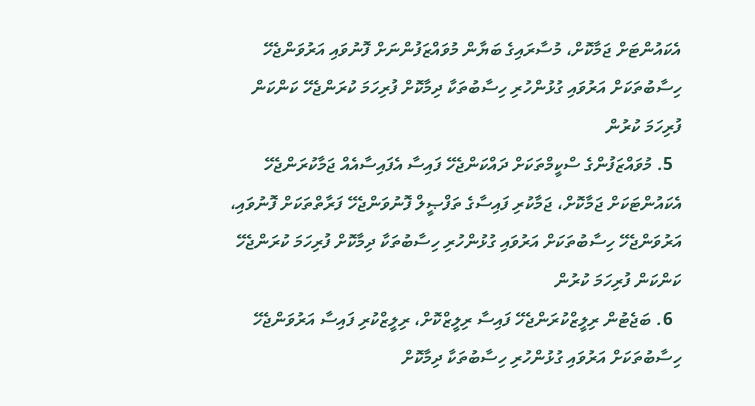އެކައުންޓަށް ޖަމާކޮށް، މުސާރައިގެ ބަޔާން މުވައްޒަފުންނަށް ފޮނުވައި އަރުވަންޖެހޭ ހިސާބުތަކަށް އަރުވައި ގުޅުންހުރި ހިސާބުތަކާ ދިމާކޮށް ފުރިހަމަ ކުރަންޖެހޭ ކަންކަން ފުރިހަމަ ކުރުން
  5. މުވައްޒަފުންގެ ސްކީމްތަކަށް ދައްކަންޖެހޭ ފައިސާ އެފައިސާއެއް ޖަމާކުރަންޖެހޭ އެކައުންޓަކަށް ޖަމާކޮށް، ޖަމާކުރި ފައިސާގެ ތަފްޞީލް ފޮނުވަންޖެހޭ ފަރާތްތަކަށް ފޮނުވައި، އަރުވަންޖެހޭ ހިސާބުތަކަށް އަރުވައި ގުޅުންހުރި ހިސާބުތަކާ ދިމާކޮށް ފުރިހަމަ ކުރަންޖެހޭ ކަންކަން ފުރިހަމަ ކުރުން
  6. ބަޖެޓުން ރިލީޒްކުރަންޖެހޭ ފައިސާ ރިލީޒްކޮށް، ރިލީޒްކުރި ފައިސާ އަރުވަންޖެހޭ ހިސާބުތަކަށް އަރުވައި ގުޅުންހުރި ހިސާބުތަކާ ދިމާކޮށް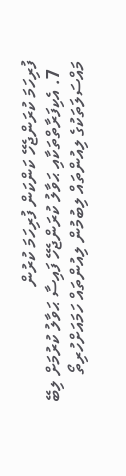ފުރިހަމަ ކުރަންޖެހޭ ކަންކަން ފުރިހަމަ ކުރުން
  7. އެކިފަރާތްތަކާއި ޙަވާލު ކުރަންޖެހޭ ފައިސާ ޙަވާލު ކުރުމަށް ލިބޭ މައްސަލަތަކުގެ ލިއުންތައް ލިބުމުން ލިއުންތައް ހަމައަށްހުރިތޯ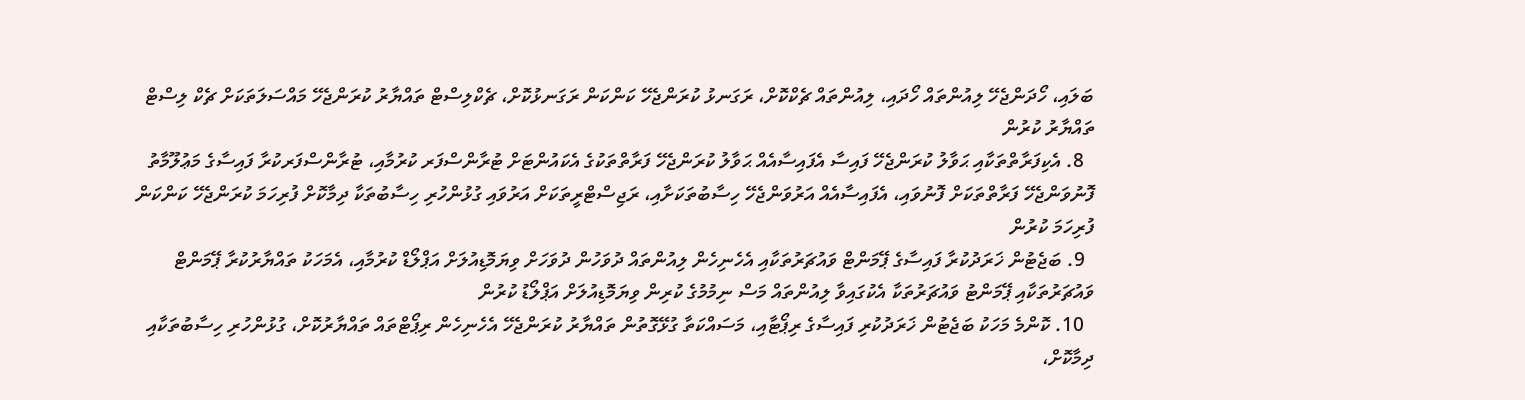ބަލައި، ހޯދަންޖެހޭ ލިއުންތައް ހޯދައި، ލިއުންތައް ޗެކްކޮށް، ރަގަނޅު ކުރަންޖެހޭ ކަންކަން ރަގަނޅުކޮށް، ޗެކްލިސްޓް ތައްޔާރު ކުރަންޖެހޭ މައްސަލަތަކަށް ޗެކް ލިސްޓް ތައްޔާރު ކުރުން
  8. އެކިފަރާތްތަކާއި ޙަވާލު ކުރަންޖެހޭ ފައިސާ އެފައިސާއެއް ޙަވާލު ކުރަންޖެހޭ ފަރާތްތަކުގެ އެކައުންޓަށް ޓުރާންސްފަރ ކުރުމާއި، ޓުރާންސްފަރކުރާ ފައިސާގެ މަޢުލޫމާތު ފޮނުވަންޖެހޭ ފަރާތްތަކަށް ފޮނުވައި، އެފައިސާއެއް އަރުވަންޖެހޭ ހިސާބުތަކަށާއި، ރަޖިސްޓްރީތަކަށް އަރުވައި ގުޅުންހުރި ހިސާބުތަކާ ދިމާކޮށް ފުރިހަމަ ކުރަންޖެހޭ ކަންކަން ފުރިހަމަ ކުރުން
  9. ބަޖެޓުން ޚަރަދުކުރާ ފައިސާގެ ޕޭމަންޓް ވައުޗަރުތަކާއި އެހެނިހެން ލިއުންތައް ދުވަހުން ދުވަހަށް ވިޔަމޮޑިއުލަށް އަޕްލޯޑް ކުރުމާއި، އެމަހަކު ތައްޔާރުކުރާ ޕޭމަންޓް ވައުޗަރުތަކާއި ޕޭމަންޓު ވައުޗަރުތަކާ އެކުގައިވާ ލިއުންތައް މަސް ނިމުމުގެ ކުރިން ވިޔަމޮޑިއުލަށް އަޕްލޯޑު ކުރުން
  10. ކޮންމެ މަހަކު ބަޖެޓުން ޚަރަދުކުރި ފައިސާގެ ރިޕޯޓާއި، މަސައްކަތާ ގުޅޭގޮތުން ތައްޔާރު ކުރަންޖެހޭ އެހެނިހެން ރިޕޯޓްތައް ތައްޔާރުކޮށް، ގުޅުންހުރި ހިސާބުތަކާއި ދިމާކޮށް،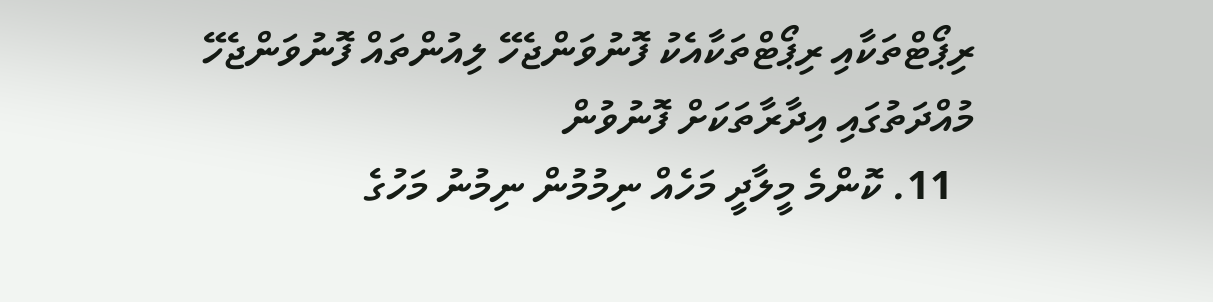ރިޕޯޓްތަކާއި ރިޕޯޓްތަކާއެކު ފޮނުވަންޖެހޭ ލިއުންތައް ފޮނުވަންޖެހޭ މުއްދަތުގައި އިދާރާތަކަށް ފޮނުވުން
  11. ކޮންމެ މީލާދީ މަހެއް ނިމުމުން ނިމުނު މަހުގެ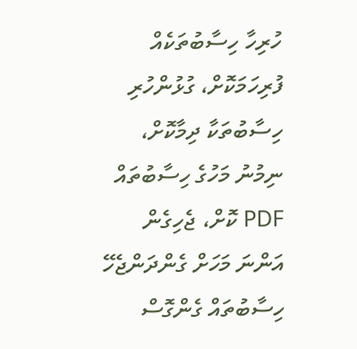ހުރިހާ ހިސާބުތަކެއް ފުރިހަމަކޮށް، ގުޅުންހުރި ހިސާބުތަކާ ދިމާކޮށް، ނިމުނު މަހުގެ ހިސާބުތައް PDF ކޮށް، ޖެހިގެން އަންނަ މަހަށް ގެންދަންޖެހޭ ހިސާބުތައް ގެންގޮސް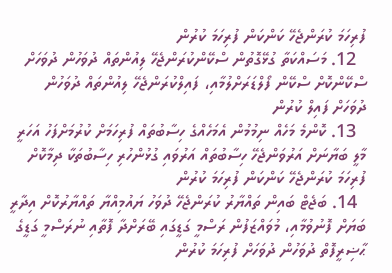ފުރިހަމަ ކުރަންޖެހޭ ކަންކަން ފުރިހަމަ ކުރުން
  12. މަސައްކަތާ ގުޅޭގޮތުން ސްކޭންކުރަންޖެހޭ ލިއުންތައް ދުވަހުން ދުވަހަށް ސްކޭންކޮށް ސްކޭން ފޯލްޑަރަށްލުމާއި، ފައިލްކުރަންޖެހޭ ލިއުންތައް ދުވަހުން ދުވަހަށް ފައިލް ކުރުން
  13. ކޮންމެ މަހެއް ނިމުމުން އެމަހެއްގެ ހިސާބުތައް ފުރިހަމަށް ކުރުމަށްފަހު އަހަރީ މާލީ ބަޔާނަށް އަރުވަންޖެހޭ ހިސާބުތައް އަރުވައި ގުޅުންހުރި ހިސާބުތަކާ ދިމާކޮށް ފުރިހަމަ ކުރަންޖެހޭ ކަންކަން ފުރިހަމަ ކުރުން
  14. ބަޖެޓް ބައިން ތައްޔާރު ކުރަންޖެހޭ ދުވަހު ޔައުމިއްޔާ ތައްޔާރުކޮށް އިދާރީ ބަޔަށް ފޮނުވުމާއި، މުވައްޒަފުން ރަސްމީ ގަޑީގައި ބޭރަށްދާ ފޮތާއި ނުރަސްމީ ގަޑީގެ ޙާޟިރީފޮތް ދުވަހުން ދުވަހަށް ފުރިހަމަ ކުރުން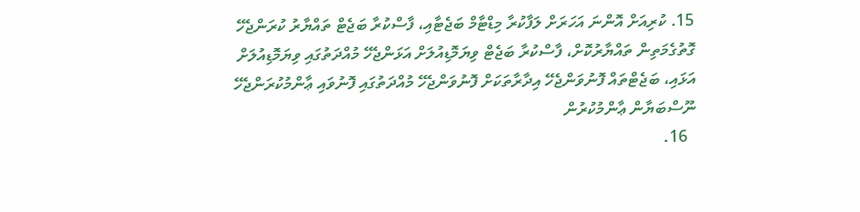15. ކުރިއަށް އޮންނަ އަހަރަށް ލަފާކުރާ މިޑްޓާމް ބަޖެޓާއި، ފާސްކުރާ ބަޖެޓް ތައްޔާރު ކުރަންޖެހޭ ގޮތުގެމަތިން ތައްޔާރުކޮށް، ފާސްކުރާ ބަޖެޓް ވިޔަމޮޑިއުލަށް އަޅަންޖެހޭ މުއްދަތުގައި ވިޔަމޮޑިއުލަށް އަޅައި، ބަޖެޓްތައް ފޮނުވަންޖެހޭ އިދާރާތަކަށް ފޮނުވަންޖެހޭ މުއްދަތުގައި ފޮނުވައި ޢާންމުކުރަންޖެހޭ ނޫސްބަޔާން ޢާންމުކުރުން
  16.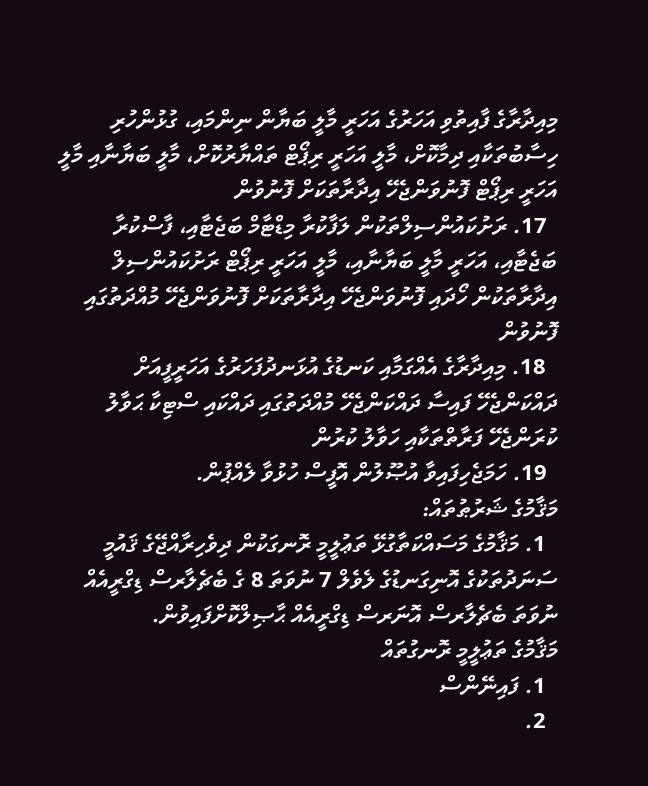މިއިދާރާގެ ފާއިތުވި އަހަރުގެ އަހަރީ މާލީ ބަޔާން ނިންމައި، ގުޅުންހުރި ހިސާބުތަކާއި ދިމާކޮށް، މާލީ އަހަރީ ރިޕޯޓް ތައްޔާރުކޮށް، މާލީ ބަޔާނާއި މާލީ އަހަރީ ރިޕޯޓް ފޮނުވަންޖެހޭ އިދާރާތަކަށް ފޮނުވުން
  17. ރަށުކައުންސިލްތަކުން ލަފާކުރާ މިޑްޓާމް ބަޖެޓާއި، ފާސްކުރާ ބަޖެޓާއި، އަހަރީ މާލީ ބަޔާނާއި، މާލީ އަހަރީ ރިޕޯޓް ރަށުކައުންސިލް އިދާރާތަކުން ހޯދައި ފޮނުވަންޖެހޭ އިދާރާތަކަށް ފޮނުވަންޖެހޭ މުއްދަތުގައި ފޮނުވުން
  18. މިއިދާރާގެ އެއްގަމާއި ކަނޑުގެ އުޅަނދުފަހަރުގެ އަހަރީފީއަށް ދައްކަންޖެހޭ ފައިސާ ދައްކަންޖެހޭ މުއްދަތުގައި ދައްކައި ސްޓިކާ ޙަވާލު ކުރަންޖެހޭ ފަރާތްތަކާއި ހަވާލު ކުރުން
  19. ހަމަޖެހިފައިވާ އުޞޫލުން އޮފީސް ހުޅުވާ ލެއްޕުން.
މަޤާމުގެ ޝަރުޠުތައް:
  1. މަޤާމުގެ މަސައްކަތާގުޅޭ ތަޢުލީމީ ރޮނގަކުން ދިވެހިރާއްޖޭގެ ޤައުމީ ސަނަދުތަކުގެ އޮނިގަނޑުގެ ލެވެލް 7 ނުވަތަ 8 ގެ ބެޗެލާރސް ޑިގްރީއެއް ނުވަތަ ބެޗެލާރސް އޮނަރސް ޑިގްރީއެއް ޙާޞިލްކޮށްފައިވުން.
މަޤާމުގެ ތަޢުލީމީ ރޮނގުތައް
  1. ފައިނޭންސް
  2.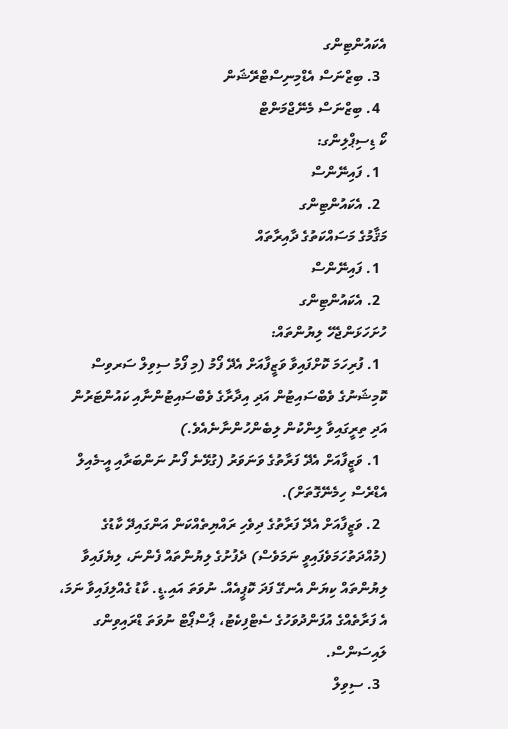އެކައުންޓިންގ
  3. ބިޒްނަސް އެޑްމިނިސްޓްރޭޝަން
  4. ބިޒްނަސް މެނޭޖްމަންޓް
ކޯ ޑިސިޕްލިންގ:
  1. ފައިނޭންސް
  2. އެކައުންޓިންގ
މަޤާމުގެ މަސައްކަތުގެ ދާއިރާތައް
  1. ފައިނޭންސް
  2. އެކައުންޓިންގ
ހުށަހަޅަންޖެހޭ ލިޔުންތައް:
  1. ފުރިހަމަ ކޮށްފައިވާ ވަޒީފާއަށް އެދޭ ފޯމު (މި ފޯމު ސިވިލް ސަރވިސް ކޮމިޝަނުގެ ވެބްސައިޓުން އަދި އިދާރާގެ ވެބްސައިޓުންނާއި ކައުންޓަރުން އަދި ތިރީގައިވާ ލިންކުން ލިބެންހުންނާނެއެވެ.)
  1. ވަޒީފާއަށް އެދޭ ފަރާތުގެ ވަނަވަރު (ގުޅޭނެ ފޯނު ނަންބަރާއި އީ-މެއިލް އެޑްރެސް ހިމެނޭގޮތަށް).
  2. ވަޒީފާއަށް އެދޭ ފަރާތުގެ ދިވެހި ރައްޔިތެއްކަން އަންގައިދޭ ކާޑުގެ (މުއްދަތުހަމަވެފައިވީ ނަމަވެސް) ދެފުށުގެ ލިޔުންތައް ފެންނަ، ލިޔެފައިވާ ލިޔުންތައް ކިޔަން އެނގޭ ފަދަ ކޮޕީއެއް. ނުވަތަ އައި.ޑީ. ކާޑު ގެއްލިފައިވާ ނަމަ، އެ ފަރާތެއްގެ އުފަންދުވަހުގެ ސެޓްފިކެޓު، ޕާސްޕޯޓް ނުވަތަ ޑްރައިވިންގ ލައިސަންސް.
  3. ސިވިލް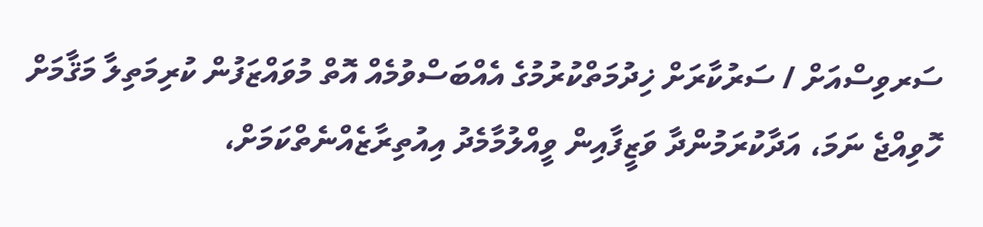ސަރވިސްއަށް / ސަރުކާރަށް ޚިދުމަތްކުރުމުގެ އެއްބަސްވުމެއް އޮތް މުވައްޒަފުން ކުރިމަތިލާ މަޤާމަށް ހޮވިއްޖެ ނަމަ، އަދާކުރަމުންދާ ވަޒީފާއިން ވީއްލުމާމެދު އިއުތިރާޒެއްނެތްކަމަށް،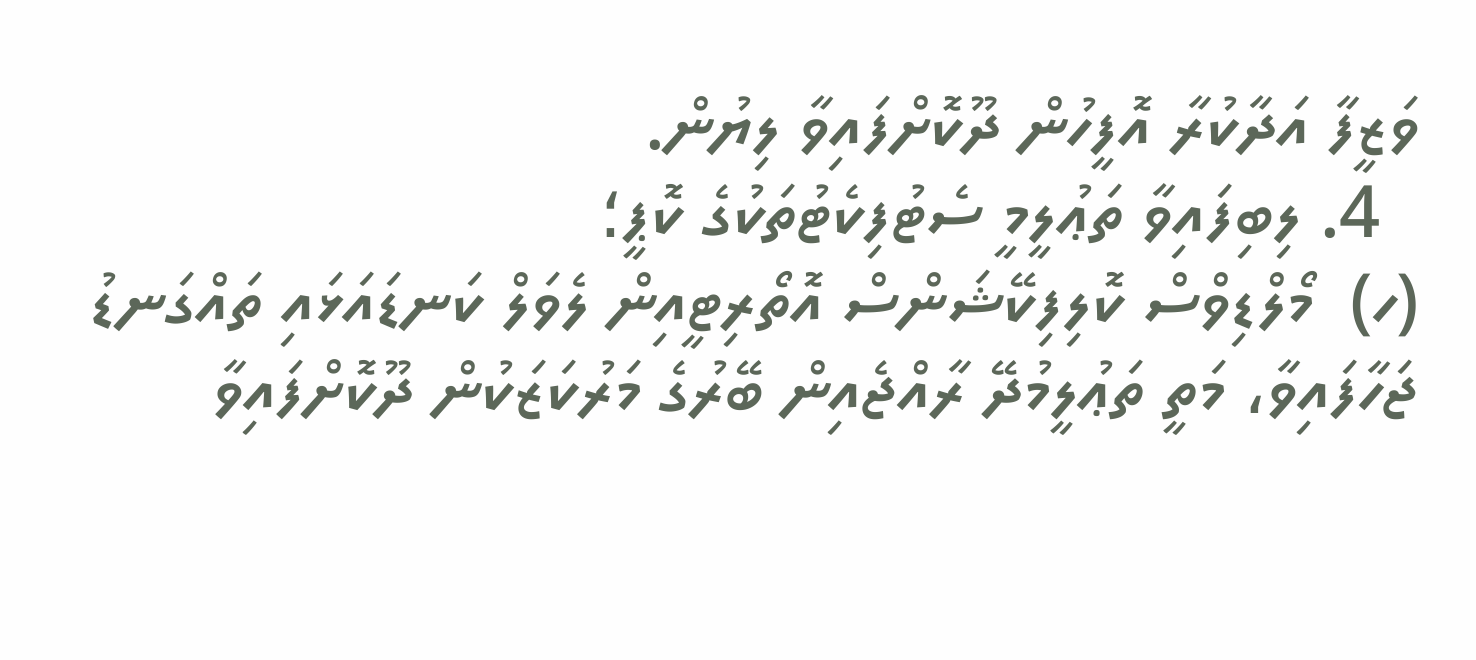ވަޒީފާ އަދާކުރާ އޮފީހުން ދޫކޮށްފައިވާ ލިޔުން.
  4. ލިބިފައިވާ ތަޢުލީމީ ސެޓުފިކެޓުތަކުގެ ކޮޕީ؛
(ހ)  މޯލްޑިވްސް ކޮލިފިކޭޝަންސް އޮތޯރިޓީއިން ލެވަލް ކަނޑައަޅައި ތައްގަނޑު ޖަހާފައިވާ، މަތީ ތަޢުލީމުދޭ ރާއްޖެއިން ބޭރުގެ މަރުކަޒަކުން ދޫކޮށްފައިވާ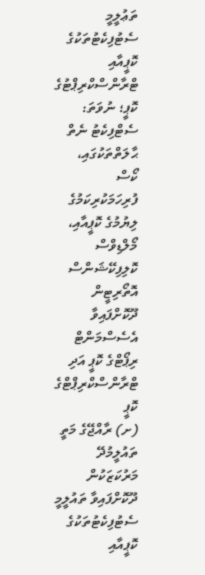ތަޢުލީމީ ސެޓުފިކެޓުތަކުގެ ކޮޕީއާއި ޓްރާންސްކްރިޕްޓުގެ ކޮޕީ؛ ނުވަތަ: ސެޓްފިކެޓު ނެތް ޙާލަތްތަކުގައި، ކޯސް ފުރިހަމަކުރިކަމުގެ ލިޔުމުގެ ކޮޕީއާއި، މޯލްޑިވްސް ކޮލިފިކޭޝަންސް އޮތޯރިޓީން ދޫކޮށްފައިވާ އެސެސްމަންޓް ރިޕޯޓްގެ ކޮޕީ އަދި ޓްރާންސްކްރިޕްޓްގެ ކޮޕީ
(ށ) ރާއްޖޭގެ މަތީ ތައުލީމުދޭ މަރުކަޒަކުން ދޫކޮށްފައިވާ ތައުލީމީ ސެޓުފިކެޓުތަކުގެ ކޮޕީއާއި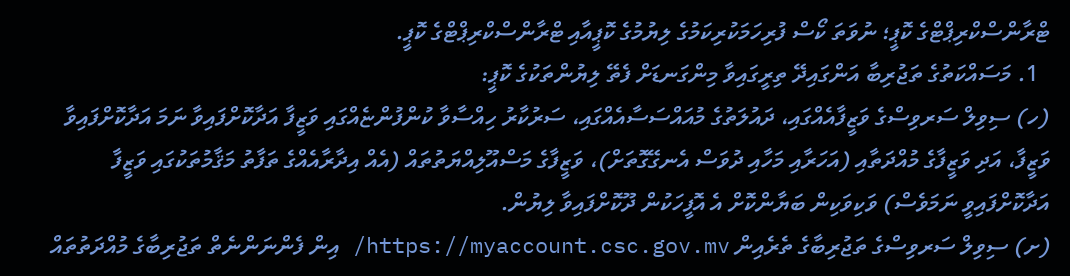ޓްރާންސްކްރިޕްޓްގެ ކޮޕީ؛ ނުވަތަ ކޯސް ފުރިހަމަކުރިކަމުގެ ލިޔުމުގެ ކޮޕީއާއި ޓްރާންސްކްރިޕްޓްގެ ކޮޕީ.
  1. މަސައްކަތުގެ ތަޖުރިބާ އަންގައިދޭ ތިރީގައިވާ މިންގަނޑަށް ފެތޭ ލިޔުންތަކުގެ ކޮޕީ:
(ހ) ސިވިލް ސަރވިސްގެ ވަޒީފާއެއްގައި، ދައުލަތުގެ މުއައްސަސާއެއްގައި، ސަރުކާރު ހިއްސާވާ ކުންފުންޏެއްގައި ވަޒީފާ އަދާކޮށްފައިވާ ނަމަ އަދާކޮށްފައިވާ ވަޒީފާ، އަދި ވަޒީފާގެ މުއްދަތާއި (އަހަރާއި މަހާއި ދުވަސް އެނގޭގޮތަށް)، ވަޒީފާގެ މަސްއޫލިއްޔަތުތައް (އެއް އިދާރާއެއްގެ ތަފާތު މަޤާމުތަކުގައި ވަޒީފާ އަދާކޮށްފައިވީ ނަމަވެސް) ވަކިވަކިން ބަޔާންކޮށް އެ އޮފީހަކުން ދޫކޮށްފައިވާ ލިޔުން.
(ށ) ސިވިލް ސަރވިސްގެ ތަޖުރިބާގެ ތެރެއިން https://myaccount.csc.gov.mv/ އިން ފެންނަންނެތް ތަޖުރިބާގެ މުއްދަތުތައް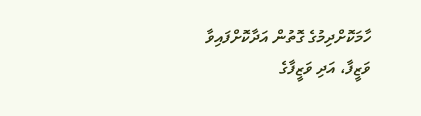ހާމަކޮށްދިމުގެ ގޮތުން އަދާކޮށްފައިވާ ވަޒީފާ، އަދި ވަޒީފާގެ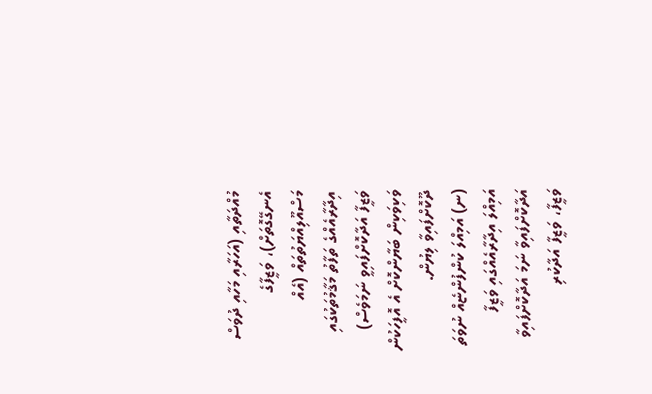މުއްދަތާއި (އަހަރާއި މަހާއި ދުވަސް އެނގޭގޮތަށް)، ވަޒީފާގެ މަސްއޫލިއްޔަތުތައް (އެއް އިދާރާއެއްގެ ތަފާތު މަޤާމުތަކުގައި ވަޒީފާ އަދާކޮށްފައިވީ ނަމަވެސް) ވަކިވަކިން ބަޔާންކޮށް އެ އޮފީހަކުން ދޫކޮށްފައިވާ ލިޔުން.
(ނ) އަމިއްލަ ކުންފުންޏެއް ނުވަތަ އަމިއްލަ އިދާރާއެއްގައި ވަޒީފާ އަދާކޮށްފައިވާ ނަމަ އަދާކޮށްފައިވާ ވަޒީފާ، ވަޒީފާ އަދާކުރި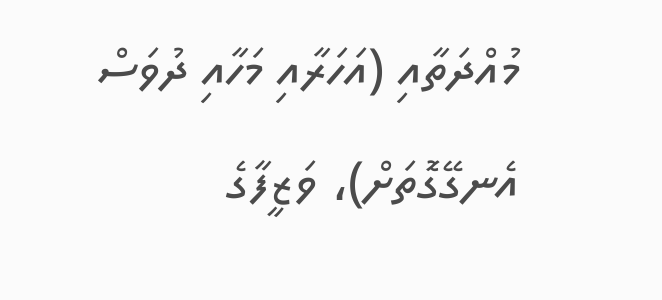މުއްދަތާއި (އަހަރާއި މަހާއި ދުވަސް އެނގޭގޮތަށް)، ވަޒީފާގެ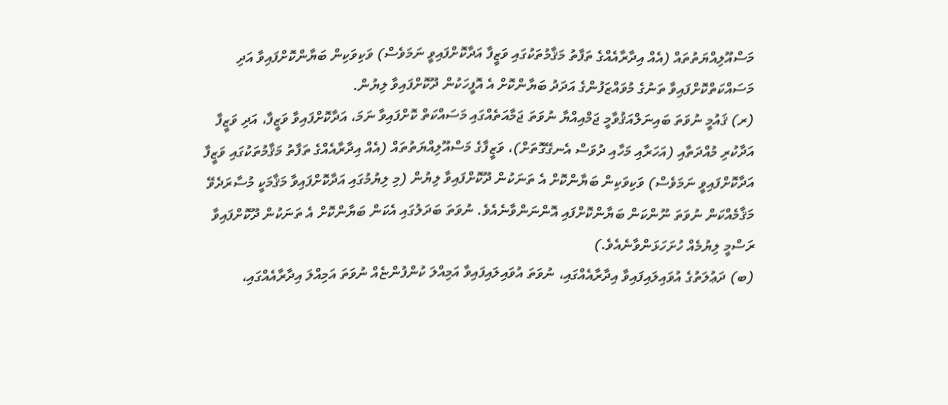މަސްއޫލިއްޔަތުތައް (އެއް އިދާރާއެއްގެ ތަފާތު މަޤާމުތަކުގައި ވަޒީފާ އަދާކޮށްފައިވީ ނަމަވެސް) ވަކިވަކިން ބަޔާންކޮށްފައިވާ އަދި މަސައްކަތްކޮށްފައިވާ ތަނުގެ މުވައްޒަފުންގެ އަދަދު ބަޔާންކޮށް އެ އޮފީހަކުން ދޫކޮށްފައިވާ ލިޔުން.
(ރ) ޤައުމީ ނުވަތަ ބައިނަލްއަޤުވާމީ ޖަމްއިއްޔާ ނުވަތަ ޖަމާއަތެއްގައި މަސައްކަތް ކޮށްފައިވާ ނަމަ، އަދާކޮށްފައިވާ ވަޒީފާ، އަދި ވަޒީފާ އަދާކުރި މުއްދަތާއި (އަހަރާއި މަހާއި ދުވަސް އެނގޭގޮތަށް)، ވަޒީފާގެ މަސްއޫލިއްޔަތުތައް (އެއް އިދާރާއެއްގެ ތަފާތު މަޤާމުތަކުގައި ވަޒީފާ އަދާކޮށްފައިވީ ނަމަވެސް) ވަކިވަކިން ބަޔާންކޮށް އެ ތަނަކުން ދޫކޮށްފައިވާ ލިޔުން (މި ލިޔުމުގައި އަދާކޮށްފައިވާ މަޤާމަކީ މުސާރަދެވޭ މަޤާމެއްކަން ނުވަތަ ނޫންކަން ބަޔާންކޮށްފައި އޮންނަންވާނެއެވެ. ނުވަތަ ބަދަލުގައި އެކަން ބަޔާންކޮށް އެ ތަނަކުން ދޫކޮށްފައިވާ ރަސްމީ ލިޔުމެއް ހުށަހަޅަންވާނެއެވެ.)
(ބ) ދަޢުލަތުގެ އުވައިލައިފައިވާ އިދާރާއެއްގައި، ނުވަތަ އުވައިލައިފައިވާ އަމިއްލަ ކުންފުންޏެއް ނުވަތަ އަމިއްލަ އިދާރާއެއްގައި،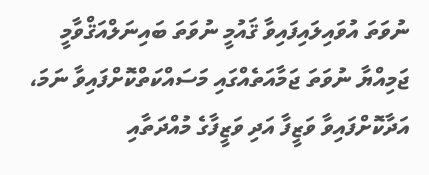ނުވަތަ އުވައިލައިފައިވާ ޤައުމީ ނުވަތަ ބައިނަލްއަޤްވާމީ ޖަމިއްޔާ ނުވަތަ ޖަމާއަތެއްގައި މަސައްކަތްކޮށްފައިވާ ނަމަ، އަދާކޮށްފައިވާ ވަޒީފާ އަދި ވަޒީފާގެ މުއްދަތާއި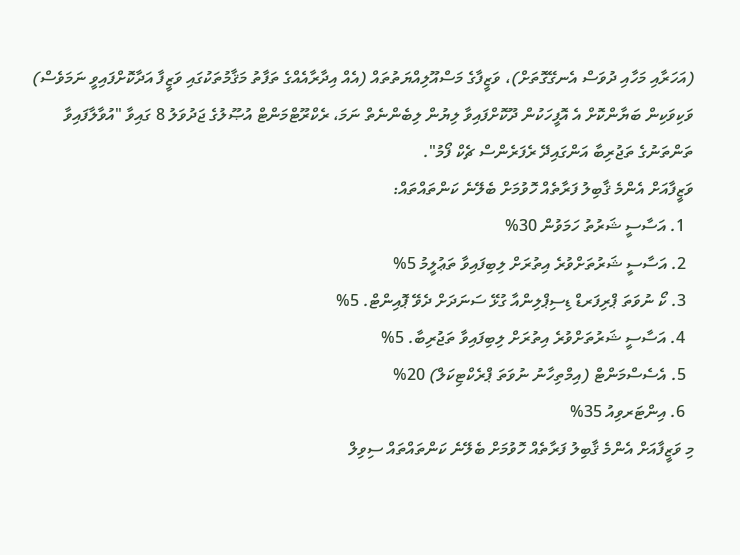(އަހަރާއި މަހާއި ދުވަސް އެނގޭގޮތަށް)، ވަޒީފާގެ މަސްއޫލިއްޔަތުތައް (އެއް އިދާރާއެއްގެ ތަފާތު މަޤާމުތަކުގައި ވަޒީފާ އަދާކޮށްފައިވީ ނަމަވެސް) ވަކިވަކިން ބަޔާންކޮށް އެ އޮފީހަކުން ދޫކޮށްފައިވާ ލިޔުން ލިބެންނެތް ނަމަ، ރެކްރޫޓްމަންޓް އުޞޫލުގެ ޖަދުވަލު 8 ގައިވާ "އުވާލާފައިވާ ތަންތަނުގެ ތަޖުރިބާ އަންގައިދޭ ރެފަރެންސް ޗެކް ފޯމު".
ވަޒީފާއަށް އެންމެ ޤާބިލު ފަރާތެއް ހޮވުމަށް ބެލޭނެ ކަންތައްތައް:
  1. އަސާސީ ޝަރުތު ހަމަވުން 30%
  2. އަސާސީ ޝަރުތަށްވުރެ އިތުރަށް ލިބިފައިވާ ތަޢުލީމު 5%
  3. ކޯ ނުވަތަ ޕްރިފަރޑް ޑިސިޕްލިންއާ ގުޅޭ ސަނަދަށް ދެވޭ ޕޮއިންޓް. 5%
  4. އަސާސީ ޝަރުތަށްވުރެ އިތުރަށް ލިބިފައިވާ ތަޖުރިބާ. 5%
  5. އެސެސްމަންޓް (އިމްތިހާނު ނުވަތަ ޕްރެކްޓިކަލް) 20%
  6. އިންޓަރވިއު 35%
މި ވަޒީފާއަށް އެންމެ ޤާބިލު ފަރާތެއް ހޮވުމަށް ބެލޭނެ ކަންތައްތައް ސިވިލް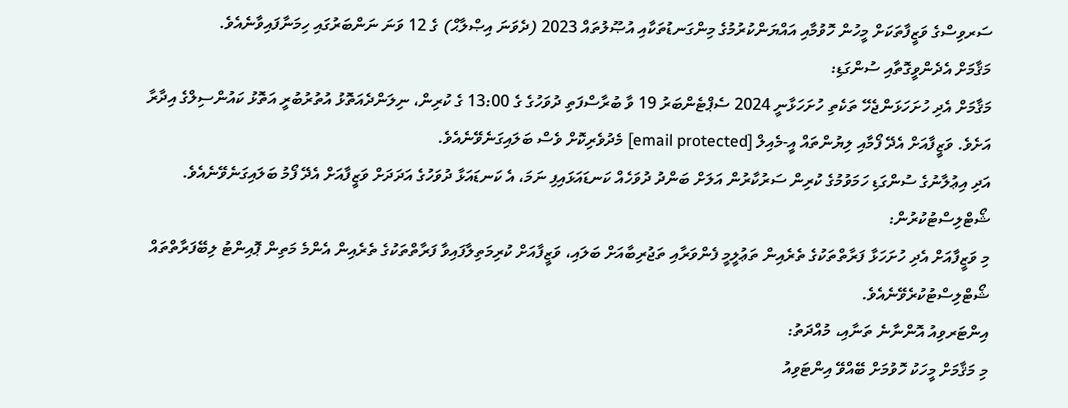ސަރވިސްގެ ވަޒީފާތަކަށް މީހުން ހޮވުމާއި އައްޔަންކުރުމުގެ މިންގަނޑުތަކާއި އުޞޫލުތައް 2023 (ދެވަނަ އިޞްލާޙް) ގެ 12 ވަނަ ނަންބަރުގައި ހިމަނާފައިވާނެއެވެ.
މަޤާމަށް އެދެންވީގޮތާއި ސުންގަޑި:
މަޤާމަށް އެދި ހުށަހަޅަންޖެހޭ ތަކެތި ހުށަހަޅާނީ 2024 ސެޕްޓެންބަރު 19 ވާ ބުރާސްފަތި ދުވަހުގެ ގެ 13:00 ގެ ކުރިން، ނިލަންދެއަތޮޅު އުތުރުބުރީ އަތޮޅު ކައުންސިލްގެ އިދާރާ އަށެވެ. ވަޒީފާއަށް އެދޭ ފޯމާއި ލިޔުންތައް އީ-މެއިލް [email protected] މެދުވެރިކޮށް ވެސް ބަލައިގަނެވޭނެއެވެ.
އަދި އިޢުލާނުގެ ސުންގަޑި ހަމަވުމުގެ ކުރިން ސަރުކާރުން އަލަށް ބަންދު ދުވަހެއް ކަނޑައަޅައިފި ނަމަ، އެ ކަނޑައަޅާ ދުވަހުގެ އަދަދަށް ވަޒީފާއަށް އެދޭ ފޯމު ބަލައިގަނެވޭނެއެވެ.
ޝޯޓްލިސްޓުކުރުން:
މި ވަޒީފާއަށް އެދި ހުށަހަޅާ ފަރާތްތަކުގެ ތެރެއިން ތަޢުލީމީ ފެންވަރާއި ތަޖުރިބާއަށް ބަލައި، ވަޒީފާއަށް ކުރިމަތިލާފައިވާ ފަރާތްތަކުގެ ތެރެއިން އެންމެ މަތިން ޕޮއިންޓު ލިބޭފަރާތްތައް ޝޯޓްލިސްޓުކުރެވޭނެއެވެ.
އިންޓަރވިއު އޮންނާނެ ތަނާއި، މުއްދަތު:
މި މަޤާމަށް މީހަކު ހޮވުމަށް ބޭއްވޭ އިންޓަވިއު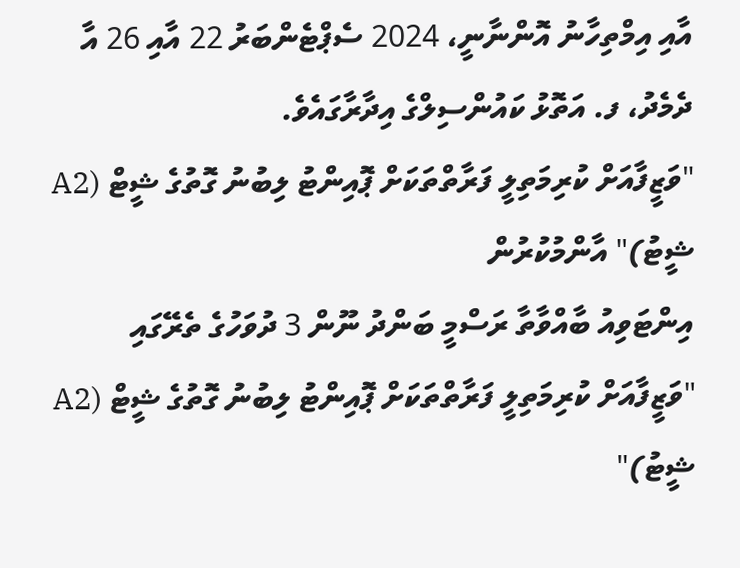އާއި އިމްތިހާނު އޮންނާނީ، 2024 ސެޕްޓެންބަރު 22 އާއި 26 އާ ދެމެދު، ފ. އަތޮޅު ކައުންސިލްގެ އިދާރާގައެވެ.
"ވަޒީފާއަށް ކުރިމަތިލީ ފަރާތްތަކަށް ޕޮއިންޓު ލިބުނު ގޮތުގެ ޝީޓް (A2 ޝީޓު)" އާންމުކުރުން
އިންޓަވިއު ބާއްވާތާ ރަސްމީ ބަންދު ނޫން 3 ދުވަހުގެ ތެރޭގައި "ވަޒީފާއަށް ކުރިމަތިލީ ފަރާތްތަކަށް ޕޮއިންޓު ލިބުނު ގޮތުގެ ޝީޓް (A2 ޝީޓު)"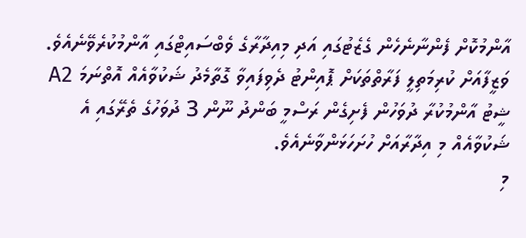އާންމުކޮށް ފެންނާނެހެން ގެޒެޓުގައި އަދި މިއިދާރާގެ ވެބްސައިޓްގައި އާންމުކުރެވޭނެއެވެ. ވަޒީފާއަށް ކުރިމަތިލީ ފަރާތްތަކަށް ޕޮއިންޓު ދެވިފައިވާ ގޮތާމެދު ޝަކުވާއެއް އޮތްނަމަ A2 ޝީޓު އާންމުކުރާ ދުވަހުން ފެށިގެން ރަސްމީ ބަންދު ނޫން 3 ދުވަހުގެ ތެރޭގައި އެ ޝަކުވާއެއް މި އިދާރާއަށް ހުށަހަޅަންވާނެއެވެ.
މި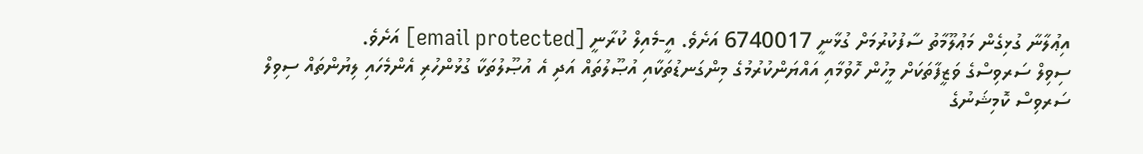އިޢުލާނާ ގުޅިގެން މަޢުލޫމާތު ސާފުކުރުމަށް ގުޅާނީ 6740017 އަށެވެ. އީ-މެއިލް ކުރާނީ [email protected] އަށެވެ.
ސިވިލް ސަރވިސްގެ ވަޒީފާތަކަށް މީހުން ހޮވުމާއި އައްޔަންކުރުމުގެ މިންގަނޑުތަކާއި އުޞޫލުތައް އަދި އެ އުޞޫލުތަކާ ގުޅުންހުރި އެންމެހައި ލިޔުންތައް ސިވިލް ސަރވިސް ކޮމިޝަނުގެ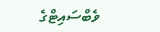ވެބްސައިޓްގެ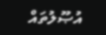އުޞޫލުތައް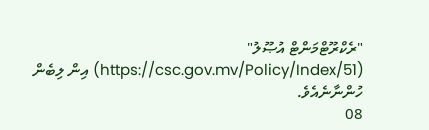"ރެކްރޫޓްމަންޓް އުޞޫލު" (https://csc.gov.mv/Policy/Index/51) އިން ލިބެން ހުންނާނެއެވެ.
08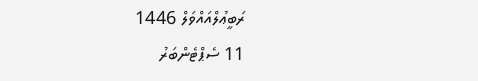ރަބީޢުލްއައްވަލް 1446
11 ސެޕްޓެންބަރު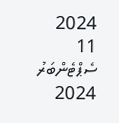2024
11 ސެޕްޓެންބަރު 2024